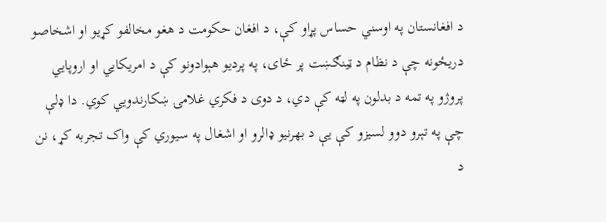د افغانستان په اوسني حساس پړاو کې، د افغان حکومت د هغو مخالفو کړیو او اشخاصو دریځونه چې د نظام د ټینګښت پر ځای، په پردیو هېوادونو کې د امریکايي او اروپايي پروژو په تمه د بدلون په لټه کې دي، د دوی د فکري غلامۍ ښکارندویي کوي. دا ډلې چې په تېرو دوو لسیزو کې یې د بهرنیو ډالرو او اشغال په سیوري کې واک تجربه کړ، نن د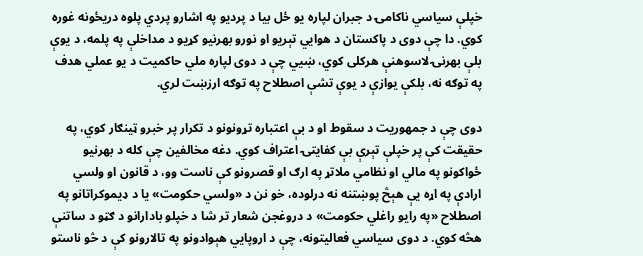خپلې سیاسي ناکامۍ د جبران لپاره یو ځل بیا د پردیو په اشارو پردي پلوه دريځونه غوره کوي. دا چې دوی د پاکستان د هوايي تېريو او نورو بهرنیو کړیو د مداخلې په پلمه، د یوې بلې بهرنۍ لاسوهنې هرکلی کوي، ښيي چې د دوی لپاره ملي حاکمیت د يو عملي هدف په توګه نه، بلکې یوازې د یوې تشې اصطلاح په توګه ارزښت لري.

دوی چې د جمهوریت د سقوط او د بې اعتباره تړونونو د تکرار پر خبرو ټینګار کوي، په حقیقت کې پر خپلې تېرې بې کفایتۍ اعتراف کوي. دغه مخالفین چې کله د بهرنیو ځواکونو په مالي او نظامي ملاتړ په ارګ او قصرونو کې ناست وو، د قانون او ولسي ارادې په اړه یې هېڅ پوښتنه نه درلوده، خو نن د «ولسي حکومت» يا د ډیموکراتانو په اصطلاح «په رايو راغلي حکومت» د دروغجن شعار تر شا د خپلو بادارانو د ګټو د ساتنې هڅه کوي. د دوی سیاسي فعالیتونه، چې د اروپايي هېوادونو په تالارونو کې د څو ناستو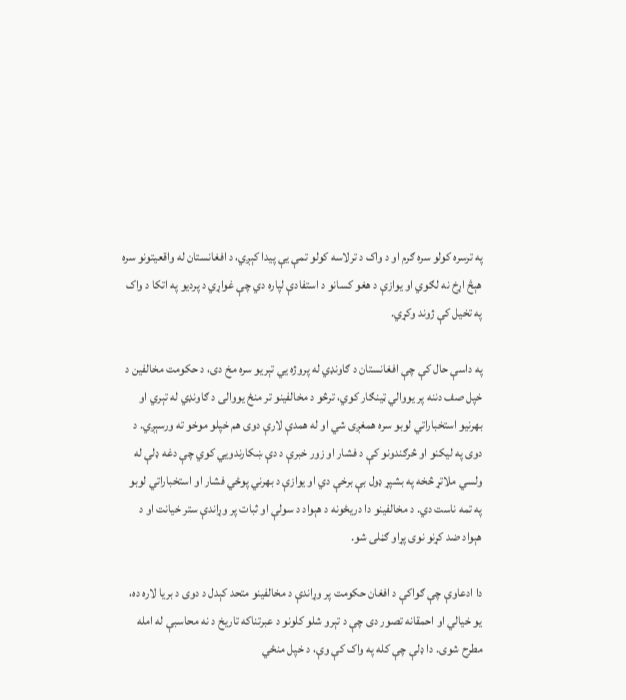په ترسره کولو سره ګرم او د واک د ترلاسه کولو تمې یې پيدا کېږي، د افغانستان له واقعیتونو سره هېڅ اړخ نه لګوي او یوازې د هغو کسانو د استفادې لپاره دي چې غواړي د پردیو په اتکا د واک په تخيل کې ژوند وکړي.

په داسې حال کې چې افغانستان د ګاونډي له پروژه يي تېريو سره مخ دی، د حکومت مخالفین د خپل صف دننه پر يووالي ټينګار کوي، ترڅو د مخالفينو تر منځ يووالی د ګاونډي له تېري او بهرنيو استخباراتي لوبو سره همغږی شي او له همدې لارې دوی هم خپلو موخو ته ورسېږي. د دوی په لیکنو او څرګندونو کې د فشار او زور خبرې د دې ښکارندویي کوي چې دغه ډلې له ولسي ملاتړ څخه په بشپړ ډول بې برخې دي او یوازې د بهرني پوځي فشار او استخباراتي لوبو په تمه ناست دي. د مخالفينو دا دریځونه د هېواد د سولې او ثبات پر وړاندې ستر خیانت او د هېواد ضد کړنو نوی پړاو ګڼلی شو.

دا ادعاوې چې ګواکې د افغان حکومت پر وړاندې د مخالفینو متحد کېدل د دوی د بریا لاره ده، یو خیالي او احمقانه تصور دی چې د تېرو شلو کلونو د عبرتناکه تاریخ د نه محاسبې له امله مطرح شوی. دا ډلې چې کله په واک کې وې، د خپل منځي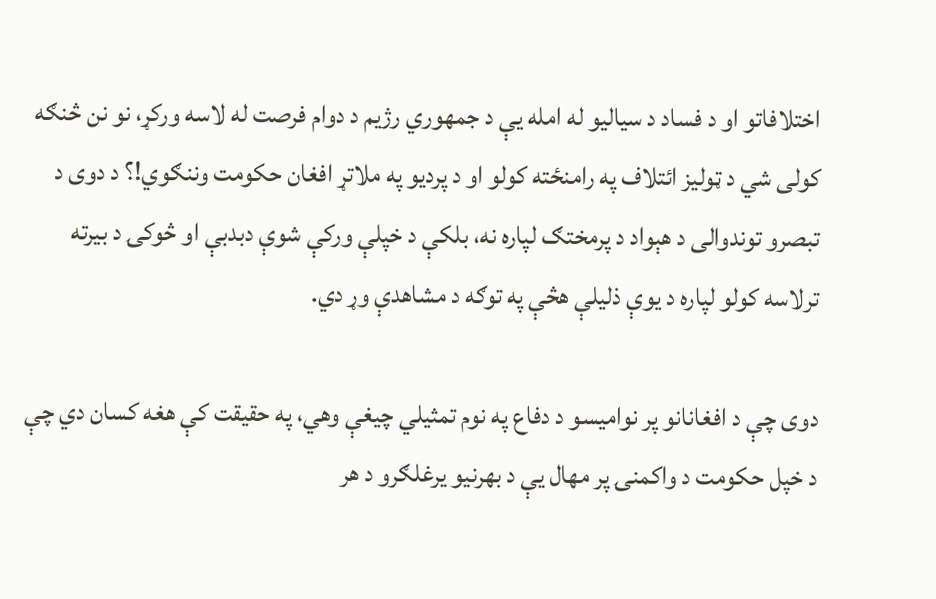اختلافاتو او د فساد د سیالیو له امله یې د جمهوري رژيم د دوام فرصت له لاسه ورکړ، نو نن څنګه کولی شي د ټولیز ائتلاف په رامنځته کولو او د پرديو په ملاتړ افغان حکومت وننګوي!؟ د دوی د تبصرو توندوالی د هېواد د پرمختګ لپاره نه، بلکې د خپلې ورکې شوې دبدبې او څوکۍ د بیرته ترلاسه کولو لپاره د یوې ذلیلې هڅې په توګه د مشاهدې وړ دي.

دوی چې د افغانانو پر نوامیسو د دفاع په نوم تمثيلي چیغې وهي، په حقیقت کې هغه کسان دي چې د خپل حکومت د واکمنۍ پر مهال یې د بهرنیو يرغلګرو د هر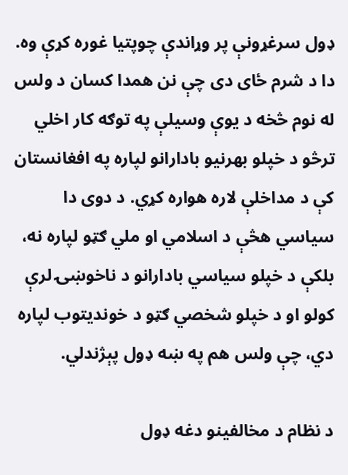ډول سرغړونې پر وړاندې چوپتیا غوره کړې وه. دا د شرم ځای دی چې نن همدا کسان د ولس له نوم څخه د یوې وسیلې په توګه کار اخلي ترڅو د خپلو بهرنیو بادارانو لپاره په افغانستان کې د مداخلې لاره هواره کړي. د دوی دا سیاسي هڅې د اسلامي او ملي ګټو لپاره نه، بلکې د خپلو سیاسي بادارانو د ناخوښۍ لرې کولو او د خپلو شخصي ګټو د خوندیتوب لپاره دي، چې ولس هم په ښه ډول پېژندلي‌.

د نظام د مخالفینو دغه ډول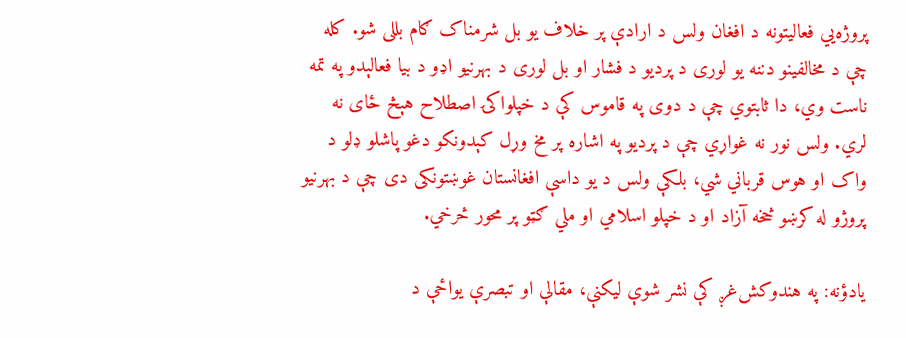پروژه‌يي فعالیتونه د افغان ولس د ارادې پر خلاف یو بل شرمناک ګام بللی شو. کله چې د مخالفينو دننه یو لوری د پردیو د فشار او بل لوری د بهرنیو اډو د بیا فعالېدو په تمه ناست وي، دا ثابتوي چې د دوی په قاموس کې د خپلواکۍ اصطلاح هېڅ ځای نه لري. ولس نور نه غواړي چې د پردیو په اشاره پر مخ وړل کېدونکو دغو پاشلو ډلو د واک او هوس قرباني شي، بلکې ولس د یو داسې افغانستان غوښتونکی دی چې د بهرنیو پروژو له کرښو څخه آزاد او د خپلو اسلامي او ملي ګټو پر محور څرخي.

یادؤنه: په هندوکش‌غږ کې نشر شوې لیکنې، مقالې او تبصرې یواځې د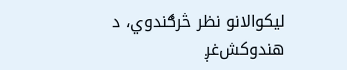لیکوالانو نظر څرګندوي، د هندوکش‌غږ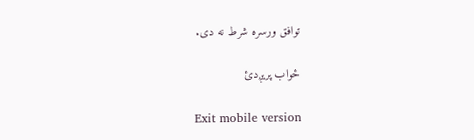توافق ورسره شرط نه دی.

ځواب پریږدئ

Exit mobile version